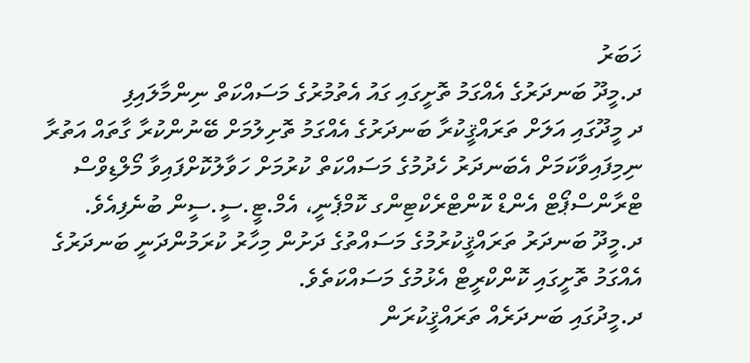ޚަބަރު
ދ.މީދޫ ބަނދަރުގެ އެއްގަމު ތޮށީގައި ގައު އެތުމުރުގެ މަސައްކަތް ނިންމާލައިފި
ދ މީދޫގައި އަލަށް ތަރައްޤީކުރާ ބަނދަރުގެ އެއްގަމު ތޮށިލުމަށް ބޭނުންކުރާ ގާތައް އަތުރާ ނިމިފައިވާކަމަށް އެބަނދަރު ހެދުމުގެ މަސައްކަތް ކުރުމަށް ހަވާލުކޮށްފައިވާ މޯލްޑިވްސް ޓްރާންސްޕޯޓް އެންޑް ކޮންޓްރެކްޓިންގ ކޮމްޕެނީ، އެމް.ޓީ.ސީ.ސީން ބުނެފިއެވެ.
ދ.މީދޫ ބަނދަރު ތަރައްޤީކުރުމުގެ މަސައްތުގެ ދަށުން މިހާރު ކުރަމުންދަނީ ބަނދަރުގެ އެއްގަމު ތޮށީގައި ކޮންކްރީޓް އެޅުމުގެ މަސައްކަތެވެ.
ދ.މީދުގައި ބަނދަރެއް ތަރައްޤީކުރަން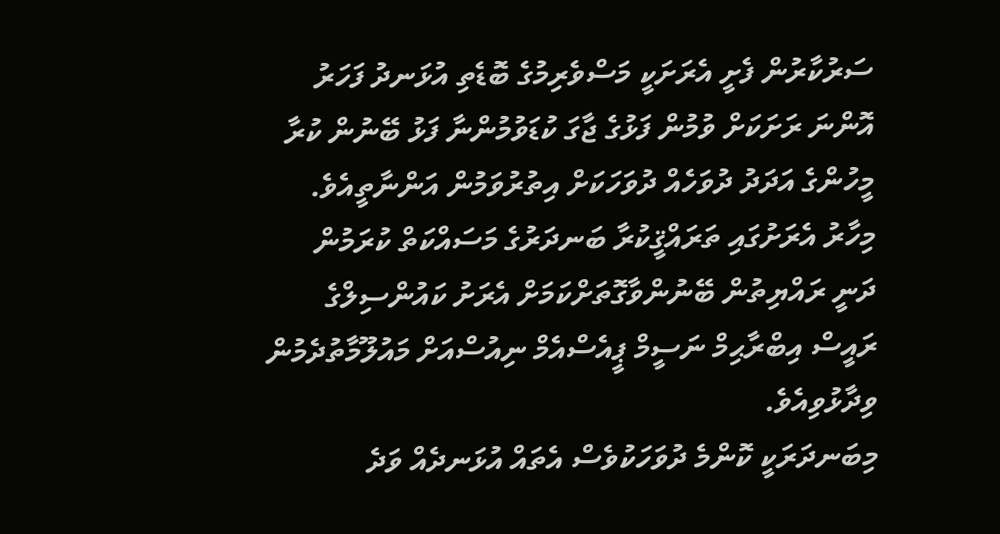ސަރުކާރުން ފެށީ އެރަށަކީ މަސްވެރިމުގެ ބޮޑެތި އުޅަނދު ފަހަރު އޮންނަ ރަށަކަށް ވުމުން ފަޅުގެ ޖާގަ ކުޑަވުމުންނާ ފަޅު ބޭނުން ކުރާ މީހުންގެ އަދަދު ދުވަހެއް ދުވަހަކަށް އިތުރުވަމުން އަންނާތީއެވެ. މިހާރު އެރަށުގައި ތަރައްޤީކުރާ ބަނދަރުގެ މަސައްކަތް ކުރަމުން ދަނީ ރައްޔިތުން ބޭނުންވާގޮތަށްކަމަށް އެރަށު ކައުންސިލްގެ ރައީސް އިބްރާޙިމް ނަސީމް ޕީއެސްއެމް ނިއުސްއަށް މައުލޫމާތުދެމުން ވިދާޅުވިއެވެ.
މިބަނދަރަކީ ކޮންމެ ދުވަހަކުވެސް އެތައް އުޅަނދެއް ވަދެ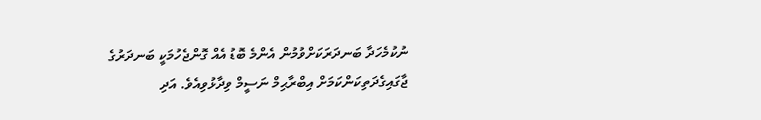ނުކުމެހަދާ ބަނދަރަކަށްވުމުން އެންމެ ބޮޑު އެއް ގޮންޖެހުމަކީ ބަނދަރުގެ ޖާގައިގެދަތިކަންކަމަށް އިބްރާޙިމް ނަސީމް ވިދާޅުވިއެވެ. އަދި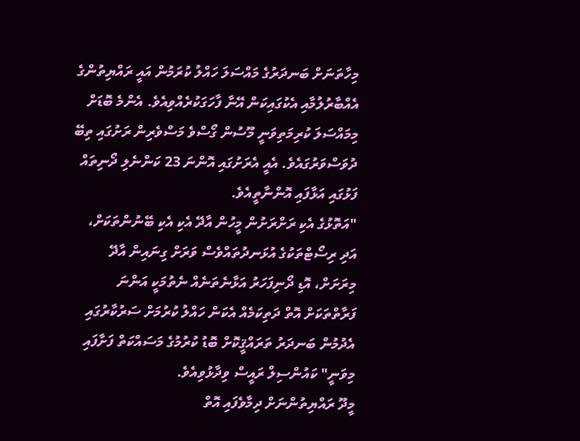މިހާތަނަށް ބަނދަރުގެ މައްސަލަ ހައްލު ކުރަމުން އައީ ރައްޔިތުންގެ އެއްބާރުލުމާއި އެކުގައިކަން އޭނާ ފާހަގަކުރެއްވިއެވެ. އެންމެ ބޮޑަށް މިމައްސަލަ ކުރިމަތިވަނީ މޫސުން ގޯސްވެ މަސްވެރިން ރަށުގައި ތިބޭ ދުވަސްވަރުގައެވެ. އެއީ އެރަށުގައި އޮންނަ 23 ކަންނެލި ދޯނިތައް ފަޅުގައި އަޅާފައި އޮންނާތީއެވެ.
"އަތޮޅުގެ އެކި ރަށްރަށުން މީހުން އާދޭ އެކި އެކި ބޭނުންތަކަށް، އަދި ރިސޯޓްތަކުގެ އުޅަނދުތައްވެސް ވަރަށް ގިނައިން އާދޭ މިރަށަށް، އޮޑި ދޯނިފަހަރު އަޅާނެތަނެއް ނެތުމަކީ އަންނަ ފަރާތްތަކަށް އޮތް ދަތިކަމެއް އެކަން ހައްލު ކުރުމަށް ސަރުކާރުގައި އެދުމުން ބަނދަރު ތަރައްޤީކޮށް ބޮޑު ކުރުމުގެ މަސައްކަތް ފަށާފައި މިވަނީ" ކައުންސިލް ރައީސް ވިދާޅުވިއެވެ.
މީދޫ ރައްޔިތުންނަށް ދިމާވެފައި އޮތް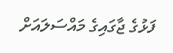ފަޅުގެ ޖާގައިގެ މައްސަލައަށް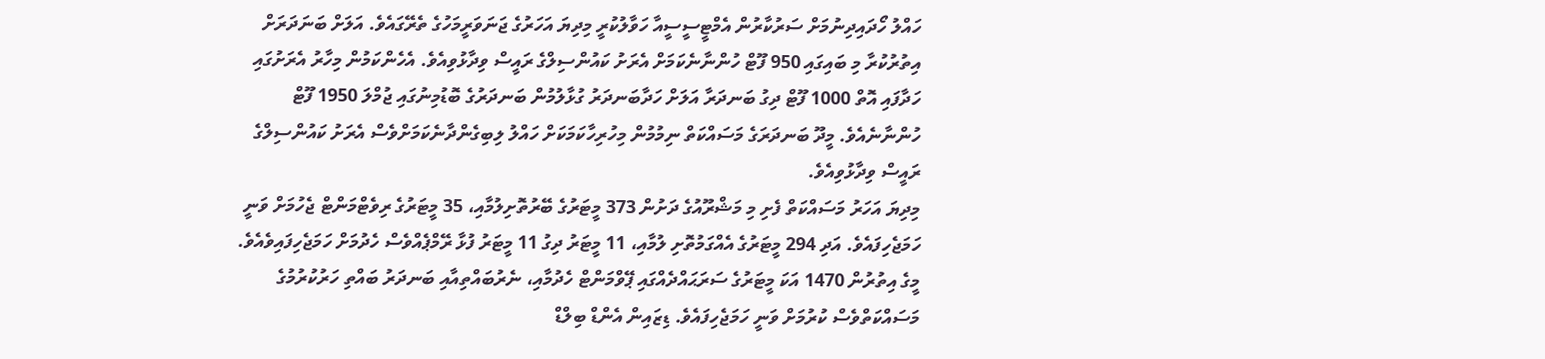ހައްލު ހޯދައިދިނުމަށް ސަރުކާރުން އެމްޓީސީސީއާ ހަވާލުކުރީ މިދިޔަ އަހަރުގެ ޖަނަވަރީމަހުގެ ތެރޭގައެވެ. އަލަށް ބަނަދަރަށް އިތުރުކުރާ މި ބައިގައި 950 ފޫޓް ހުންނާނެކަމަށް އެރަށު ކައުންސިލްގެ ރައީސް ވިދާޅުވިއެވެ. އެހެންކަމުން މިހާރު އެރަށުގައި ހަދާފައި އޮތް 1000 ފޫޓް ދިގު ބަނދަރާ އަލަށް ހަދާބަނދަރު ގުޅާލުމުން ބަނދަރުގެ ބޮޑުމިނުގައި ޖުމްލަ 1950 ފޫޓް ހުންނާނެއެވެ. މީދޫ ބަނދަރަގެ މަސައްކަތް ނިމުމުން މިހުރިހާކަމަކަށް ހައްލު ލިބިގެންދާނެކަމަށްވެސް އެރަށު ކައުންސިލްގެ ރައީސް ވިދާޅުވިއެވެ.
މިދިޔަ އަހަރު މަސައްކަތް ފެށި މި މަޝްރޫއުގެ ދަށުން 373 މީޓަރުގެ ބޭރުތޮށިލުމާއި، 35 މީޓަރުގެ ރިވެޓްމަންޓް ޖެހުމަށް ވަނީ ހަމަޖެހިފައެވެ. އަދި 294 މީޓަރުގެ އެއްގަމުތޮށި ލުމާއި، 11 މީޓަރު ދިގު 11 މީޓަރު ފުޅާ ރޭމްޕެއްވެސް ހެދުމަށް ހަމަޖެހިފައިވެއެވެ. މީގެ އިތުރުން 1470 އަކަ މީޓަރުގެ ސަރަޙައްދެއްގައި ޕޭވްމަންޓް ހެދުމާއި، ނެރުބައްތިއާއި ބަނދަރު ބައްތި ހަރުކުރުމުގެ މަސައްކަތްވެސް ކުރުމަށް ވަނީ ހަމަޖެހިފައެވެ. ޑިޒައިން އެންޑް ބިލްޑް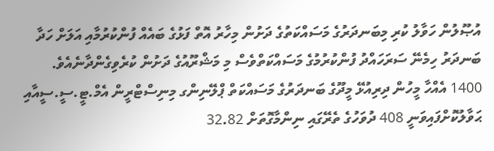އުޞޫލުން ހަވާލު ކުރި މިބަނދަރުގެ މަސައްކަތުގެ ދަށުން މިހާރު އޮތް ފަޅުގެ ބައެއް ފުންކުރުމާއި އަލަށް ހަދާ ބަނދަރު ހިމެނޭ ސަރަހައްދު ފުންކުރުމުގެ މަސައްކަތްވެސް މި މަޝްރޫއުގެ ދަށުން ކުރެވިގެންދާނެއެވެ.
1400 އެއްހާ މީހުން ދިރިއުޅޭ މީދޫގެ ބަނދަރުގެ މަސައްކަތް ޕްލޭނިންގ މިނިސްޓްރީން އެމް.ޓީ.ސީ.ސީއާއި ޙަވާލުކޮށްފައިވަނީ 408 ދުވަހުގެ ތެރޭގައި ނިންމާގޮތަށް 32.82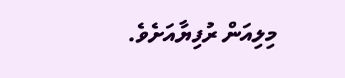މިލިއަން ރުފިޔާއަށެވެ.